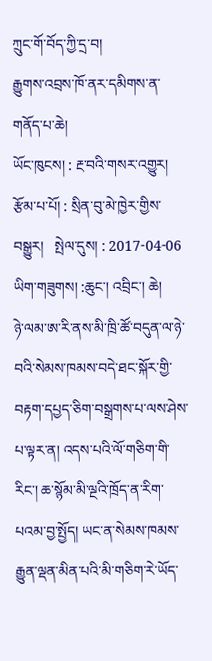ཀྲུང་གོ་བོད་ཀྱི་དྲ་བ།
རྒྱུགས་འབྲས་ཁོ་ནར་དམིགས་ན་གནོད་པ་ཆེ།
ཡོང་ཁུངས། : རྔ་བའི་གསར་འགྱུར།   རྩོམ་པ་པོ། : སྲིན་བུ་མེ་ཁྱེར་གྱིས་བསྒྱུར།   སྤེལ་དུས། : 2017-04-06
ཡིག་གཟུགས། :ཆུང་། འབྲིང་། ཆེ།
ཉེ་ལམ་ཨ་རི་ནས་མི་ཁྲི་ཚོ་བདུན་ལ་ཉེ་བའི་སེམས་ཁམས་བདེ་ཐང་སྐོར་གྱི་བརྟག་དཔྱད་ཅིག་བསྒྲགས་པ་ལས་ཤེས་པ་ལྟར་ན། འདས་པའི་ལོ་གཅིག་གི་རིང་། ཆ་སྙོམ་མི་ལྔའི་ཁྲོད་ན་རིག་པའམ་བྱ་སྤྱོད། ཡང་ན་སེམས་ཁམས་རྒྱུན་ལྡན་མིན་པའི་མི་གཅིག་རེ་ཡོད་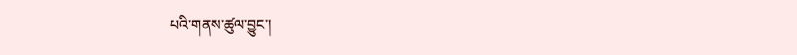པའི་གནས་ཚུལ་བྱུང་།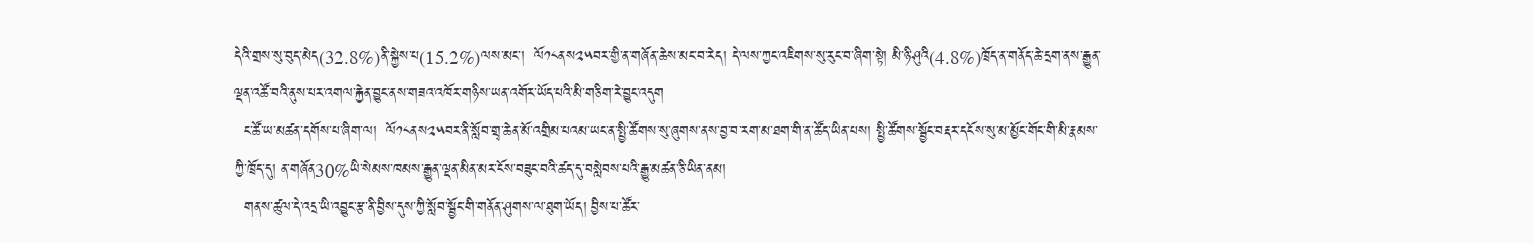དེའི་གྲས་སུ་བུད་མེད(32.8%)ནི་སྐྱེས་པ(15.2%)ལས་མང་།  ལོ༡༨ནས༢༥བར་གྱི་ན་གཞོན་ཆེས་མང་བ་རེད། དེ་ལས་ཀྱང་འཇིགས་སུ་རུང་བ་ཞིག་སྟེ། མི་ཉི་ཤུའི(4.8%)ཁྲོད་ན་གནོད་ཆེ་དྲག་ནས་རྒྱུན་ལྡན་འཚོ་བའི་ནུས་པར་འགལ་རྐྱེན་བྱུང་ནས་གཟའ་འཁོར་གཉིས་ཡན་འགོར་ཡོད་པའི་མི་གཅིག་རེ་བྱུང་འདུག
  ང་ཚོ་ཡ་མཚན་དགོས་པ་ཞིག་ལ།  ལོ༡༨ནས༢༥བར་ནི་སློབ་གྲྭ་ཆེན་མོ་འགྲིམ་པའམ་ཡང་ན་སྤྱི་ཚོགས་སུ་ཞུགས་ནས་བྱ་བ་རག་མ་ཐག་གི་ན་ཚོད་ཡིན་པས། སྤྱི་ཚོགས་སྦྱོང་བརྡར་དངོས་སུ་མ་མྱོང་གོང་གི་མི་རྣམས་ཀྱི་ཁྲོད་དུ། ན་གཞོན30%ཡི་སེམས་ཁམས་རྒྱུན་ལྡན་མིན་མར་ངོས་བཟུང་བའི་ཚད་དུ་བསླེབས་པའི་རྒྱུ་མཚན་ཅི་ཡིན་ནམ།
  གནས་ཚུལ་དེ་འདྲ་ཡི་འབྱུང་རྩ་ནི་བྱིས་དུས་ཀྱི་སློབ་སྦྱོང་གི་གནོན་ཤུགས་ལ་ཐུག་ཡོད། བྱིས་པ་ཚོར་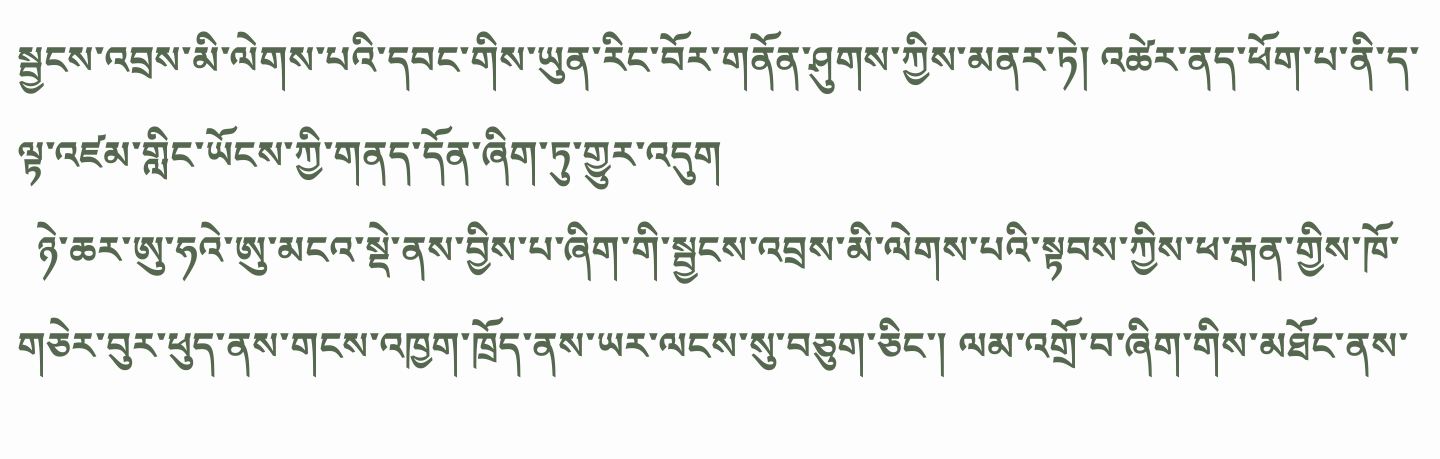སྦྱངས་འབྲས་མི་ལེགས་པའི་དབང་གིས་ཡུན་རིང་བོར་གནོན་ཤུགས་ཀྱིས་མནར་ཏེ། འཚེར་ནད་ཕོག་པ་ནི་ད་ལྟ་འཛམ་གླིང་ཡོངས་ཀྱི་གནད་དོན་ཞིག་ཏུ་གྱུར་འདུག
  ཉེ་ཆར་ཨུ་ཧའེ་ཨུ་མངའ་སྡེ་ནས་བྱིས་པ་ཞིག་གི་སྦྱངས་འབྲས་མི་ལེགས་པའི་སྟབས་ཀྱིས་ཕ་རྒན་གྱིས་ཁོ་གཅེར་བུར་ཕུད་ནས་གངས་འཁྱག་ཁྲོད་ནས་ཡར་ལངས་སུ་བཅུག་ཅིང་། ལམ་འགྲོ་བ་ཞིག་གིས་མཐོང་ནས་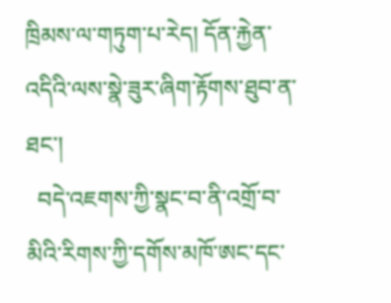ཁྲིམས་ལ་གཏུག་པ་རེད། དོན་རྐྱེན་འདིའི་ལས་སྣེ་ཟུར་ཞིག་རྟོགས་ཐུབ་ན་ཐང་།
  བདེ་འཇགས་ཀྱི་སྣང་བ་ནི་འགྲོ་བ་མིའི་རིགས་ཀྱི་དགོས་མཁོ་ཨང་དང་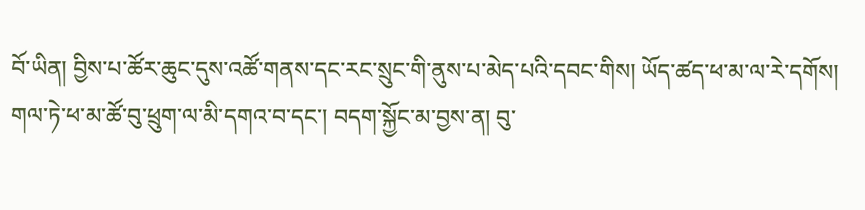བོ་ཡིན། བྱིས་པ་ཚོར་ཆུང་དུས་འཚོ་གནས་དང་རང་སྲུང་གི་ནུས་པ་མེད་པའི་དབང་གིས། ཡོད་ཚད་ཕ་མ་ལ་རེ་དགོས། གལ་ཏེ་ཕ་མ་ཚོ་བུ་ཕྲུག་ལ་མི་དགའ་བ་དང་། བདག་སྐྱོང་མ་བྱས་ན། བུ་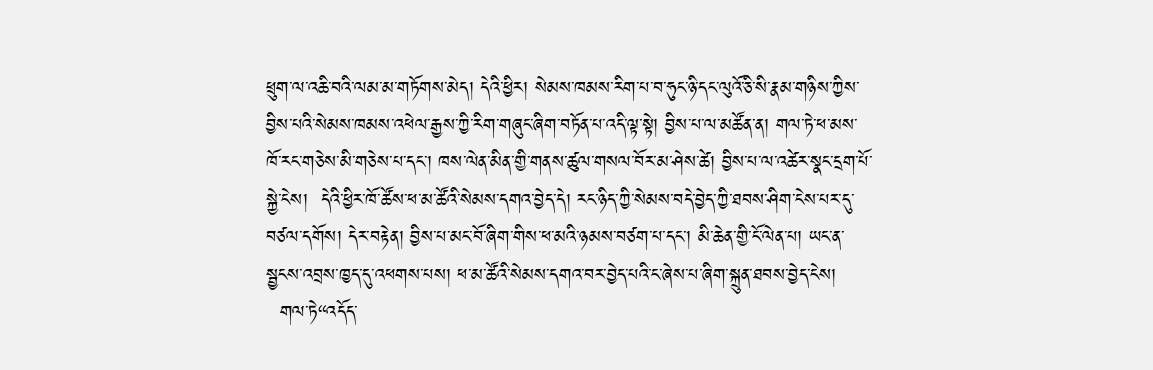ཕྲུག་ལ་འཆི་བའི་ལམ་མ་གཏོགས་མེད། དེའི་ཕྱིར། སེམས་ཁམས་རིག་པ་བ་ཧུང་ཉི་དང་ལུའོ་ཅི་སི་རྣམ་གཉིས་ཀྱིས་བྱིས་པའི་སེམས་ཁམས་འཕེལ་རྒྱས་ཀྱི་རིག་གཞུང་ཞིག་བཏོན་པ་འདི་ལྟ་སྟེ། བྱིས་པ་ལ་མཚོན་ན། གལ་ཏེ་ཕ་མས་ཁོ་རང་གཅེས་མི་གཅེས་པ་དང་། ཁས་ལེན་མིན་གྱི་གནས་ཚུལ་གསལ་བོར་མ་ཤེས་ཚེ། བྱིས་པ་ལ་འཚེར་སྣང་དྲག་པོ་སྐྱེ་ངེས།  དེའི་ཕྱིར་ཁོ་ཚོས་ཕ་མ་ཚོའི་སེམས་དགའ་བྱེད་དེ། རང་ཉིད་ཀྱི་སེམས་བདེ་བྱེད་ཀྱི་ཐབས་ཤིག་ངེས་པར་དུ་བཙལ་དགོས། དེར་བརྟེན། བྱིས་པ་མང་བོ་ཞིག་གིས་ཕ་མའི་ཉམས་བཙག་པ་དང་། མི་ཆེན་གྱི་ངོ་ལེན་པ། ཡང་ན་སྦྱངས་འབྲས་ཁྱད་དུ་འཕགས་པས། ཕ་མ་ཚོའི་སེམས་དགའ་བར་བྱེད་པའི་ང་ཞེས་པ་ཞིག་སྐྲུན་ཐབས་བྱེད་ངེས།
  གལ་ཏེ“འདོད་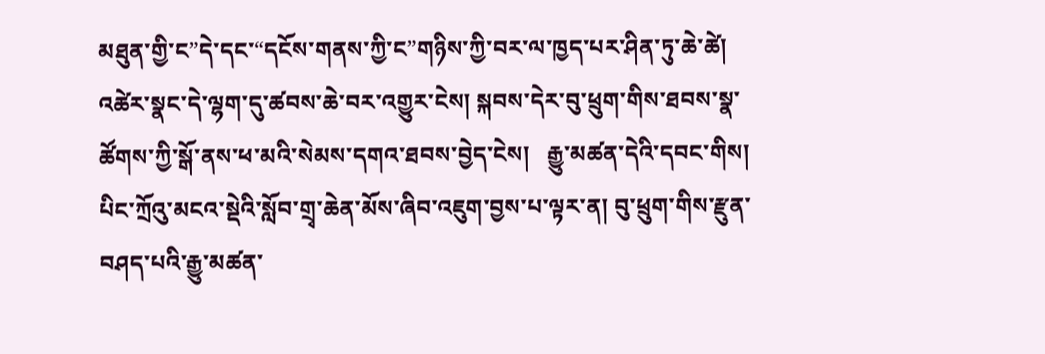མཐུན་གྱི་ང”དེ་དང་“དངོས་གནས་ཀྱི་ང”གཉིས་ཀྱི་བར་ལ་ཁྱད་པར་ཤིན་ཏུ་ཆེ་ཚེ། འཚེར་སྣང་དེ་ལྷག་དུ་ཚབས་ཆེ་བར་འགྱུར་ངེས། སྐབས་དེར་བུ་ཕྲུག་གིས་ཐབས་སྣ་ཚོགས་ཀྱི་སྒོ་ནས་ཕ་མའི་སེམས་དགའ་ཐབས་བྱེད་ངེས།   རྒྱུ་མཚན་དེའི་དབང་གིས། པིང་ཀྲོའུ་མངའ་སྡེའི་སློབ་གྲྭ་ཆེན་མོས་ཞིབ་འཇུག་བྱས་པ་ལྟར་ན། བུ་ཕྲུག་གིས་རྫུན་བཤད་པའི་རྒྱུ་མཚན་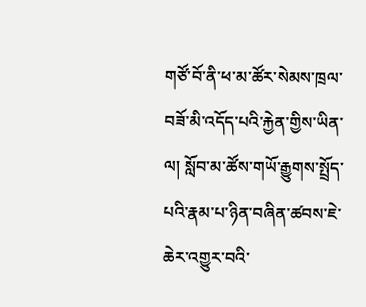གཙོ་བོ་ནི་ཕ་མ་ཚོར་སེམས་ཁྲལ་བཟོ་མི་འདོད་པའི་རྐྱེན་གྱིས་ཡིན་ལ། སློབ་མ་ཚོས་གཡོ་རྒྱུགས་སྤྲོད་པའི་རྣམ་པ་ཉིན་བཞིན་ཚབས་ཇེ་ཆེར་འགྱུར་བའི་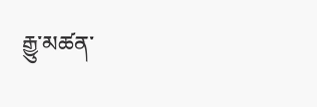རྒྱུ་མཚན་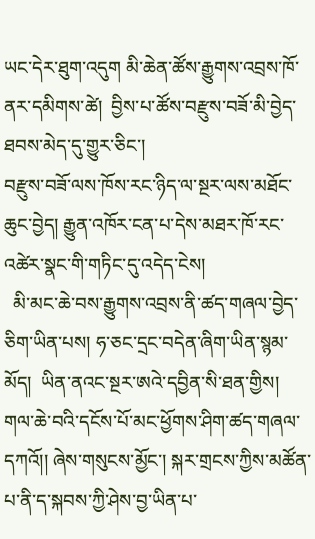ཡང་དེར་ཐུག་འདུག མི་ཆེན་ཚོས་རྒྱུགས་འབྲས་ཁོ་ནར་དམིགས་ཚེ།  བྱིས་པ་ཚོས་བརྫུས་བཟོ་མི་བྱེད་ཐབས་མེད་དུ་གྱུར་ཅིང་།                                                                                                           བརྫུས་བཟོ་ལས་ཁོས་རང་ཉིད་ལ་སྔར་ལས་མཐོང་ཆུང་བྱེད། རྒྱུན་འཁོར་ངན་པ་དེས་མཐར་ཁོ་རང་འཚེར་སྣང་གི་གཏིང་དུ་འདེད་ངེས།
  མི་མང་ཆེ་བས་རྒྱུགས་འབྲས་ནི་ཚད་གཞལ་བྱེད་ཅིག་ཡིན་པས། ཧ་ཅང་དྲང་བདེན་ཞིག་ཡིན་སྙམ་མོད།  ཡིན་ནའང་སྔར་ཨའེ་དབྱིན་སི་ཐན་གྱིས། གལ་ཆེ་བའི་དངོས་པོ་མང་ཕྱོགས་ཤིག་ཚད་གཞལ་དཀའོ།། ཞེས་གསུངས་མྱོང་། སྐར་གྲངས་ཀྱིས་མཚོན་པ་ནི་ད་སྐབས་ཀྱི་ཤེས་བྱ་ཡིན་པ་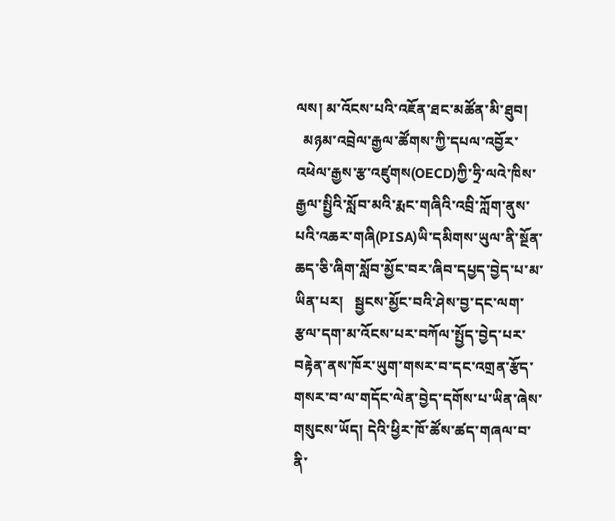ལས། མ་འོངས་པའི་འཇོན་ཐང་མཚོན་མི་ཐུབ།
  མཉམ་འབྲེལ་རྒྱལ་ཚོགས་ཀྱི་དཔལ་འབྱོར་འཕེལ་རྒྱས་རྩ་འཛུགས(OECD)ཀྱི་ཧྲི་ལའེ་ཁིས་རྒྱལ་སྤྱིའི་སློབ་མའི་རྨང་གཞིའི་འབྲི་ཀློག་ནུས་པའི་འཆར་གཞི(PISA)ཡི་དམིགས་ཡུལ་ནི་སྔོན་ཆད་ཅི་ཞིག་སློབ་མྱོང་བར་ཞིབ་དཔྱད་བྱེད་པ་མ་ཡིན་པར།   སྦྱངས་མྱོང་བའི་ཤེས་བྱ་དང་ལག་རྩལ་དག་མ་འོངས་པར་བཀོལ་སྤྱོད་བྱེད་པར་བརྟེན་ནས་ཁོར་ཡུག་གསར་བ་དང་འགྲན་རྩོད་གསར་བ་ལ་གདོང་ལེན་བྱེད་དགོས་པ་ཡིན་ཞེས་གསུངས་ཡོད། དེའི་ཕྱིར་ཁོ་ཚོས་ཚད་གཞལ་བ་ནི་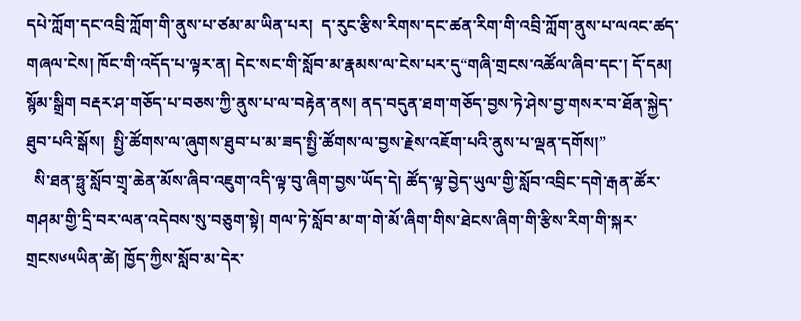དཔེ་ཀློག་དང་འབྲི་ཀློག་གི་ནུས་པ་ཙམ་མ་ཡིན་པར།  ད་རུང་རྩིས་རིགས་དང་ཚན་རིག་གི་འབྲི་ཀློག་ནུས་པ་ལའང་ཚད་གཞལ་ངེས། ཁོང་གི་འདོད་པ་ལྟར་ན། དེང་སང་གི་སློབ་མ་རྣམས་ལ་ངེས་པར་དུ“གཞི་གྲངས་འཚོལ་ཞིབ་དང་། དོ་དམ། སྙོམ་སྒྲིག བརྡར་ཤ་གཅོད་པ་བཅས་ཀྱི་ནུས་པ་ལ་བརྟེན་ནས། ནད་བདུན་ཐག་གཅོད་བྱས་ཏེ་ཤེས་བྱ་གསར་བ་ཐོན་སྐྱེད་ཐུབ་པའི་སྒོས།  སྤྱི་ཚོགས་ལ་ཞུགས་ཐུབ་པ་མ་ཟད་སྤྱི་ཚོགས་ལ་བྱས་རྗེས་འཇོག་པའི་ནུས་པ་ལྡན་དགོས།”
  སི་ཐན་ཧྥུ་སློབ་གྲྭ་ཆེན་མོས་ཞིབ་འཇུག་འདི་ལྟ་བུ་ཞིག་བྱས་ཡོད་དེ། ཚོད་ལྟ་བྱེད་ཡུལ་གྱི་སློབ་འབྲིང་དགེ་རྒན་ཚོར་གཤམ་གྱི་དྲི་བར་ལན་འདེབས་སུ་བཅུག་སྟེ། གལ་ཏེ་སློབ་མ་ག་གེ་མོ་ཞིག་གིས་ཐེངས་ཞིག་གི་རྩིས་རིག་གི་སྐར་གྲངས༦༥ཡིན་ཚེ། ཁྱོད་ཀྱིས་སློབ་མ་དེར་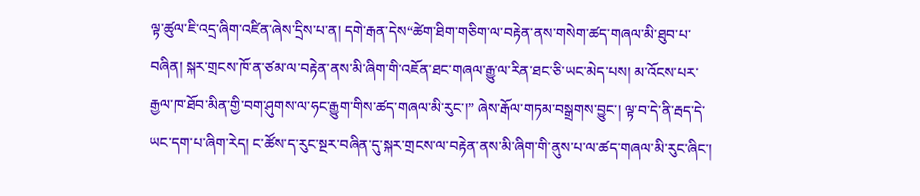ལྟ་ཚུལ་ཇི་འདྲ་ཞིག་འཛིན་ཞེས་དྲིས་པ་ན། དགེ་རྒན་དེས“ཚེག་ཐིག་གཅིག་ལ་བརྟེན་ནས་གསེག་ཚད་གཞལ་མི་ཐུབ་པ་བཞིན། སྐར་གྲངས་ཁོ་ན་ཙམ་ལ་བརྟེན་ནས་མི་ཞིག་གི་འཇོན་ཐང་གཞལ་རྒྱུ་ལ་རིན་ཐང་ཅི་ཡང་མེད་པས། མ་འོངས་པར་རྒྱལ་ཁ་ཐོབ་མིན་གྱི་བག་ཤུགས་ལ་ཧང་རྒྱུག་གིས་ཚད་གཞལ་མི་རུང་།” ཞེས་རྒོལ་གཏམ་བསྒྲགས་བྱུང་། ལྟ་བ་དེ་ནི་རྦད་དེ་ཡང་དག་པ་ཞིག་རེད། ང་ཚོས་ད་རུང་སྔར་བཞིན་དུ་སྐར་གྲངས་ལ་བརྟེན་ནས་མི་ཞིག་གི་ནུས་པ་ལ་ཚད་གཞལ་མི་རུང་ཞིང་།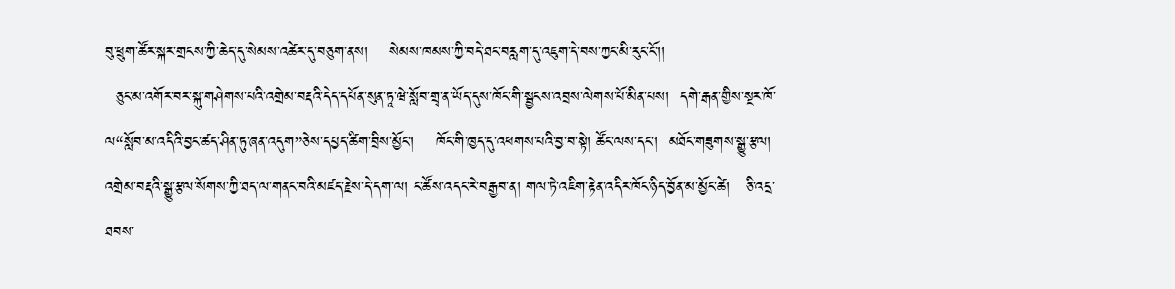བུ་ཕྲུག་ཚོར་སྐར་གྲངས་ཀྱི་ཆེད་དུ་སེམས་འཚེར་དུ་བཅུག་ནས།    སེམས་ཁམས་ཀྱི་བདེ་ཐང་བརླག་དུ་འཇུག་དེ་བས་ཀྱང་མི་རུང་ངོ་།།
  ཅུང་མ་འགོར་བར་སྐུ་གཤེགས་པའི་འགྲེམ་བརྡའི་དེད་དཔོན་སུན་ཏཱ་ཝེ་སློབ་གྲྭ་ན་ཡོད་དུས་ཁོང་གི་སྦྱངས་འབྲས་ལེགས་པོ་མིན་པས།  དགེ་རྒན་གྱིས་སྔར་ཁོ་ལ“སློབ་མ་འདིའི་བྱང་ཚད་ཤིན་ཏུ་ཞན་འདུག”ཅེས་དཔྱད་ཚིག་བྲིས་མྱོང་།    ཁོང་གི་ཁྱད་དུ་འཕགས་པའི་བྱ་བ་སྟེ། ཚོང་ལས་དང་།  མཐོང་གཟུགས་སྒྱུ་རྩལ།  འགྲེམ་བརྡའི་སྒྱུ་རྩལ་སོགས་ཀྱི་ཐད་ལ་གནང་བའི་མཛད་རྗེས་དེ་དག་ལ། ང་ཚོས་འདང་རེ་བརྒྱབ་ན། གལ་ཏེ་འཇིག་རྟེན་འདིར་ཁོང་ཉིད་བྱོན་མ་མྱོང་ཚེ།   ཅི་འདྲ་ཐབས་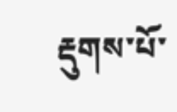རྡུགས་པོ་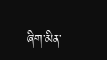ཞིག་མིན་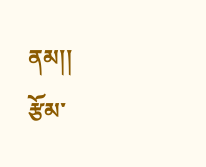ནམ།།
རྩོམ་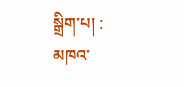སྒྲིག་པ། : མཁའ་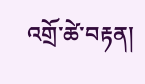འགྲོ་ཚེ་བརྟན།